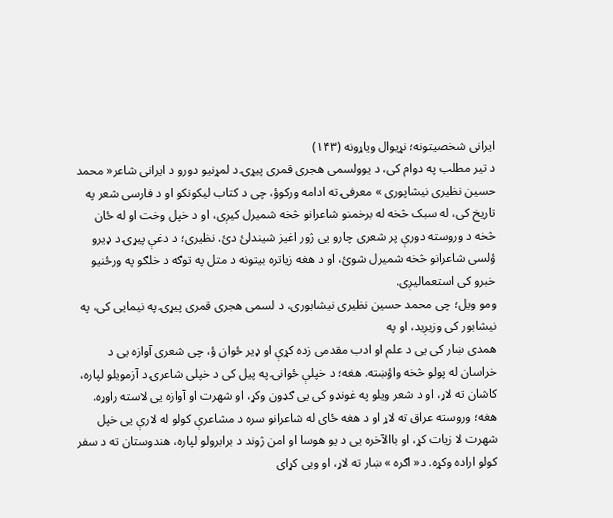ایرانی شخصیتونه؛ نړیوال ویاړونه (۱۴۳)
د تیر مطلب په دوام کی، د یوولسمی هجری قمری پیړۍ د لمړنیو دورو د ایرانی شاعر« محمد حسین نظیری نیشاپوری » معرفۍ ته ادامه ورکوؤ، چی د کتاب لیکونکو او د فارسی شعر په تاریخ کی، له سبک څخه له برخمنو شاعرانو څخه شمیرل کیږی، او د خپل وخت او له ځان څخه د وروسته دورې پر شعری چارو یی ژور اغیز شیندلئ دئ. نظیری؛ د دغې پیړۍ د ډیرو ؤلسی شاعرانو څخه شمیرل شوئ، او د هغه زیاتره بیتونه د متل په توګه د خلګو په ورځنیو خبرو کی استعمالیږی.
ومو ویل؛ چی محمد حسین نظیری نیشابوری، د لسمی هجری قمری پیړۍ په نیمایی کی، په نیشابور کی وزیږید، او په
همدی ښار کی یی د علم او ادب مقدمی زده کړې او ډیر ځوان ؤ، چی شعری آوازه یی د خراسان له پولو څخه واؤښته. هغه؛ د خپلې ځوانۍ په پیل کی د خپلی شاعرۍ د آزمویلو لپاره، کاشان ته لاړ، او د شعر ویلو په غونډو کی یی ګډون وکړ، او شهرت او آوازه یی لاسته راوړه. هغه؛ وروسته عراق ته لاړ او د هغه ځای له شاعرانو سره د مشاعرې کولو له لارې یی خپل شهرت لا زیات کړ، او باالآخره یی د یو هوسا او امن ژوند د برابرولو لپاره، هندوستان ته د سفر کولو اراده وکړه. د« اګره » ښار ته لاړ، او ویی کړای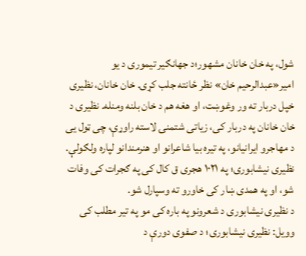شول، په خان خانان مشهور؛د جهانګیر تیموری د یو امیر«عبدالرحیم خان» نظر ځانته جلب کړی. خان خانان، نظیری خپل دربار ته ور وغوښت، او هغه هم د خان بلنه ومنله. نظیری د خان خانان په دربار کی، زیاتی شتمنۍ لاسته راوړې، چی ټول یی د مهاجرو ایرانیانو، په تیره بیا شاعرانو او هنرمندانو لپاره ولګولې. نظیری نیشابوری؛ په ۱۰۲۱ هجری ق کال کی په ګجرات کی وفات شو، او په همدی ښار کی خاورو ته وسپارل شو.
د نظیری نیشابوری د شعرونو په باره کی مو په تیر مطلب کی وویل: نظیری نیشابوری؛ د صفوی دورې د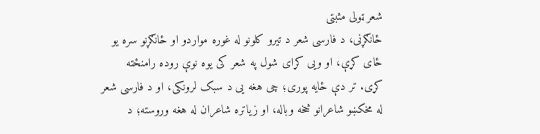شعر ټولی مثبتی
ځانګړنی، د فارسی شعر د تیرو کلونو له غوره مواردو او ځانګړنو سره یو ځای کړې، او ویی کړای شول په شعر کی یوه نوې روده رامنځته کړی. تر دې ځایه پوری؛ چی هغه یی د سبک لرونکی، او د فارسی شعر له مخکښو شاعرانو څخه وباله، او زیاتره شاعران له هغه وروسته؛ د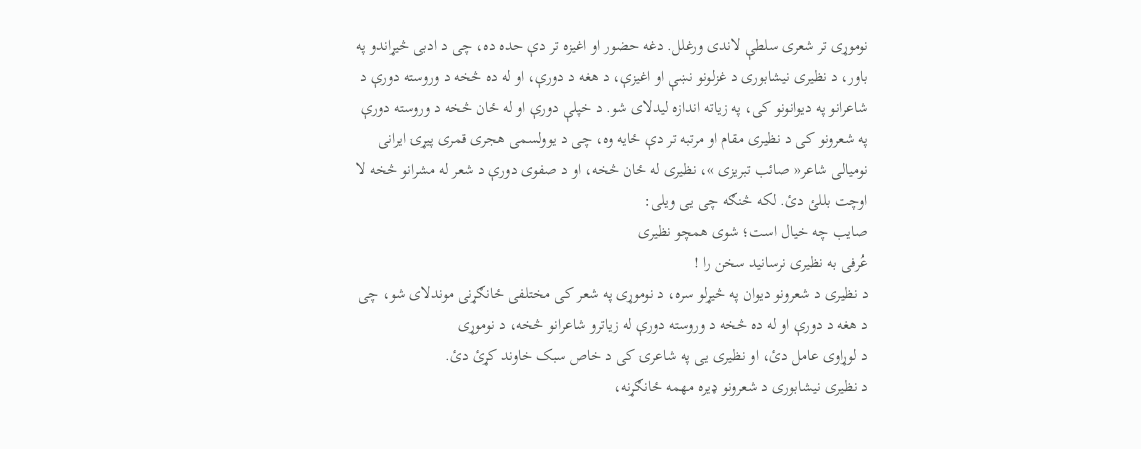نوموړی تر شعری سلطې لاندی ورغلل. دغه حضور او اغیزه تر دې حده ده، چی د ادبی څیړاندو په باور، د نظیری نیشابوری د غزلونو نښې او اغیزې، د هغه د دورې، او له ده څخه د وروسته دورې د شاعرانو په دیوانونو کی، په زیاته اندازه لیدلای شو. د خپلې دورې او له ځان څخه د وروسته دورې په شعرونو کی د نظیری مقام او مرتبه تر دې ځایه وه، چی د یوولسمی هجری قمری پیړۍ ایرانی نومیالی شاعر« صائب تبریزی »، نظیری له ځان څخه، او د صفوی دورې د شعر له مشرانو څخه لا اوچت بللئ دئ. لکه څنګه چی یی ویلی:
صایب چه خیال است؛ شوی همچو نظیری
عُرفی به نظیری نرسانید سخن را !
د نظیری د شعرونو دیوان په څیړلو سره، د نوموړی په شعر کی مختلفی ځانګړنی موندلای شو، چی د هغه د دورې او له ده څخه د وروسته دورې له زیاترو شاعرانو څخه، د نوموړی
د لوړاوی عامل دئ، او نظیری یی په شاعرۍ کی د خاص سبک خاوند کړئ دئ.
د نظیری نیشابوری د شعرونو ډیره مهمه ځانګړنه،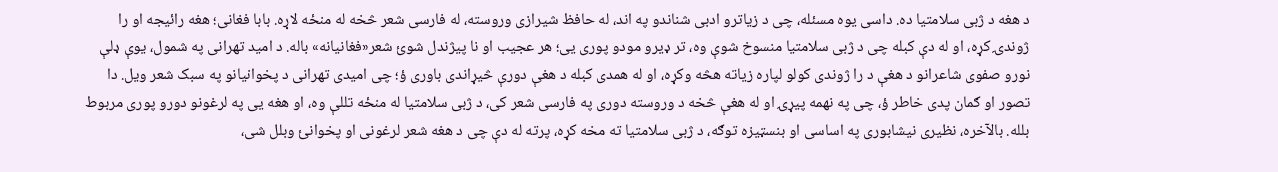د هغه د ژبی سلامتیا ده. داسی یوه مسئله، چی د زیاترو ادبی شناندو په اند، له حافظ شیرازی وروسته، له فارسی شعر څخه له منځه لاړه. بابا فغانی؛ هغه رائیجه او را ژوندۍ کړه، او له دې کبله چی د ژبی سلامتیا منسوخ شوې وه، تر ډیرو مودو پوری یی؛ هر عجیب او نا پیژندل شوئ شعر«فغانیانه» باله. د امید تهرانی په شمول، یوې ډلې نورو صفوی شاعرانو د هغې د را ژوندی کولو لپاره زیاته هڅه وکړه، او له همدی کبله د هغې دورې څیړاندی باوری ؤ؛ چی امیدی تهرانی د پخوانیانو په سبک شعر ویل. دا تصور او ګمان پدی خاطر ؤ، چی په نهمه پیړۍ او له هغې څخه د وروسته دوری په فارسی شعر کی، د ژبی سلامتیا له منځه تللې وه، او هغه یی په لرغونو دورو پوری مربوط بلله. بالآخره، نظیری نیشابوری په اساسی او بنسټیزه توګه، د ژبی سلامتیا ته مخه کړه، پرته له دې چی د هغه شعر لرغونی او پخوانئ وبلل شی،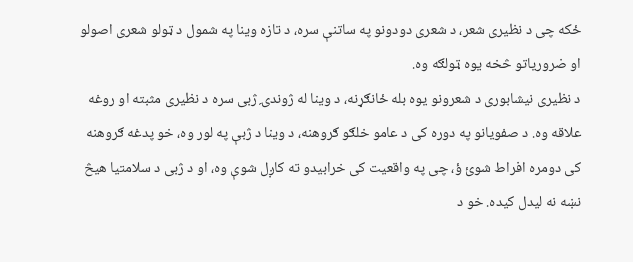ځکه چی د نظیری شعر، د شعری دودونو په ساتنې سره، د تازه وینا په شمول د ټولو شعری اصولو او ضروریاتو څخه یوه ټولګه وه.
د نظیری نیشابوری د شعرونو یوه بله ځانګړنه، د وینا له ژوندۍ ژبی سره د نظیری مثبته او روغه علاقه وه. د صفویانو په دوره کی د عامو خلګو ګروهنه، د وینا د ژبې په لور وه، خو پدغه ګروهنه کی دومره افراط شوئ ؤ، چی په واقعیت کی خرابیدو ته کاږل شوې وه، او د ژبی د سلامتیا هیڅ نښه نه لیدل کیده. خو د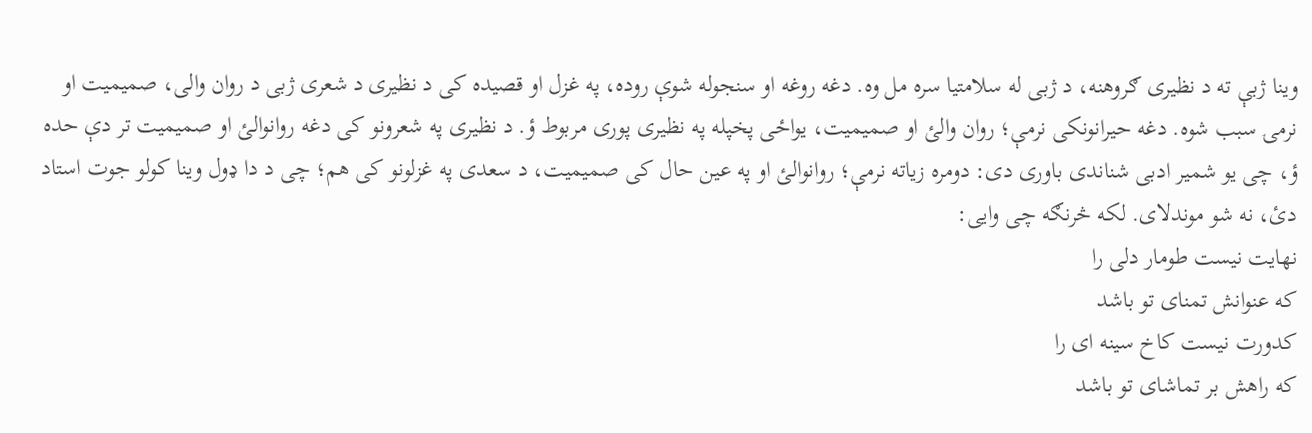وینا ژبې ته د نظیری ګروهنه، د ژبی له سلامتیا سره مل وه. دغه روغه او سنجوله شوې روده، په غزل او قصیده کی د نظیری د شعری ژبی د روان والی، صمیمیت او نرمۍ سبب شوه. دغه حیرانونکی نرمې؛ روان والئ او صمیمیت، یواځی پخپله په نظیری پوری مربوط ؤ. د نظیری په شعرونو کی دغه روانوالئ او صمیمیت تر دې حده ؤ، چی یو شمیر ادبی شناندی باوری دی: دومره زیاته نرمې؛ روانوالئ او په عین حال کی صمیمیت، د سعدی په غزلونو کی هم؛ چی د دا ډول وینا کولو جوت استاد دئ، نه شو موندلای. لکه څرنګه چی وایی:
نهایت نیست طومار دلی را
که عنوانش تمنای تو باشد
کدورت نیست کاخ سینه ای را
که راهش بر تماشای تو باشد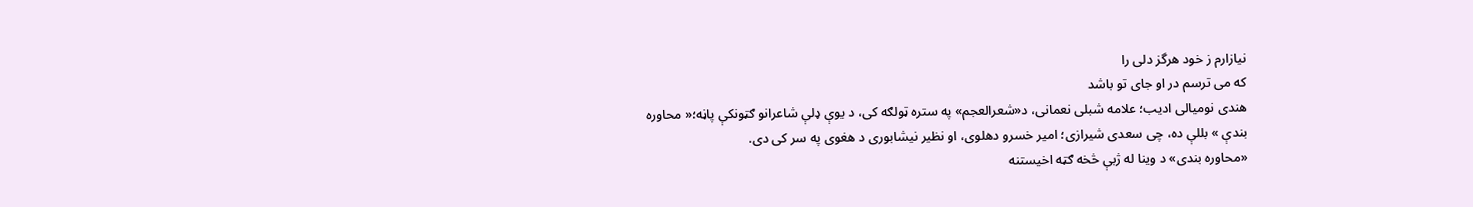نیازارم ز خود هرگز دلی را
که می ترسم در او جای تو باشد
هندی نومیالی ادیب؛ علامه شبلی نعمانی، د«شعرالعجم» په ستره ټولګه کی، د یوې ډلې شاعرانو ګټونکې پاڼه؛« محاوره بندې » بللې ده، چی سعدی شیرازی؛ امیر خسرو دهلوی، او نظیر نیشابوری د هغوی په سر کی دی.
«محاوره بندی» د وینا له ژبې څخه ګټه اخیستنه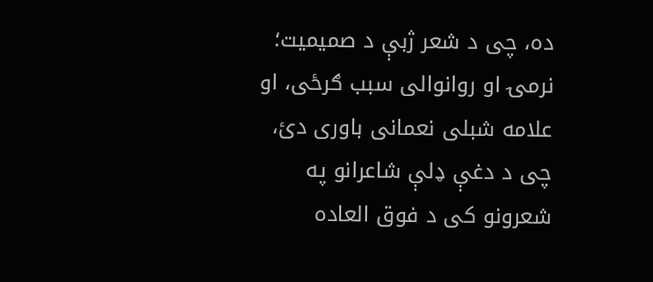ده، چی د شعر ژبې د صمیمیت؛ نرمۍ او روانوالی سبب ګرځی، او علامه شبلی نعمانی باوری دئ، چی د دغې ډلې شاعرانو په شعرونو کی د فوق العاده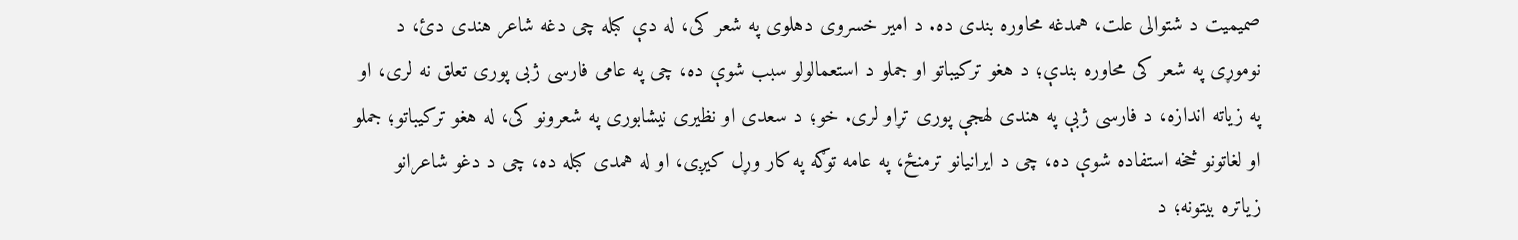صمیمیت د شتوالی علت، همدغه محاوره بندی ده. د امیر خسروی دهلوی په شعر کی، له دې کبله چی دغه شاعر هندی دئ، د نوموړی په شعر کی محاوره بندې؛ د هغو ترکیباتو او جملو د استعمالولو سبب شوې ده، چی په عامی فارسی ژبی پوری تعلق نه لری، او په زیاته اندازه، د فارسی ژبې په هندی لهجې پوری تړاو لری. خو؛ د سعدی او نظیری نیشابوری په شعرونو کی، له هغو ترکیباتو؛ جملو او لغاتونو څخه استفاده شوې ده، چی د ایرانیانو ترمنځ، په عامه توګه په کار وړل کیږی، او له همدی کبله ده، چی د دغو شاعرانو زیاتره بیتونه؛ د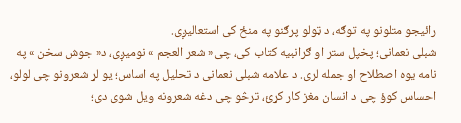رائیجو متلونو په توګه، د ټولو پرګنو په منځ کی استعالیږی.
شبلی نعمانی؛ پخپل ستر او ګرانبیه کتاب کی، چی« شعر العجم » نومیږی، د« جوش سخن » په نامه یوه اصطلاح او جمله لری. د علامه شبلی نعمانی د تحلیل په اساس؛ یو لړ شعرونو چی لولو، احساس کوؤ چی د انسان مغز کار کړئ، ترڅو چی دغه شعرونه ویل شوی دی؛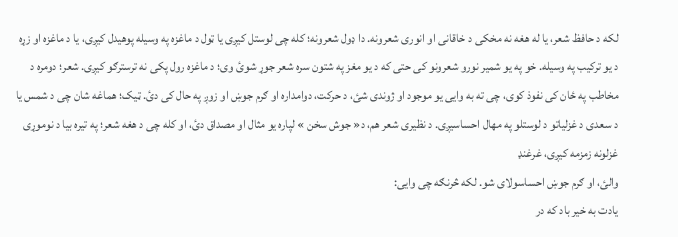لکه د حافظ شعر، یا له هغه نه مخکی د خاقانی او انوری شعرونه. دا ډول شعرونه؛ کله چی لوستل کیږی یا ټول د ماغزه په وسیله پوهیدل کیږی، یا د ماغزه او زړه د یو ترکیب په وسیله. خو په یو شمیر نورو شعرونو کی حتی که د یو مغز په شتون سره شعر جوړ شوئ وی؛ د ماغزه رول پکی نه ترسترګو کیږی. شعر؛ دومره د مخاطب په ځان کی نفوذ کوی، چی ته به وایی یو موجود او ژوندی شئ، د حرکت، دوامداره او ګرم جوښ او زوږ په حال کی دئ. ټیک؛ هماغه شان چی د شمس یا د سعدی د غزلیاتو د لوستلو په مهال احساسیږی. د نظیری شعر هم، د« جوش سخن » لپاره یو مثال او مصداق دئ، او کله چی د هغه شعر؛ په تیره بیا د نوموړی غزلونه زمزمه کیږی، غرغنډ
والئ، او ګرم جوښ احساسولای شو. لکه څرنګه چی وایی:
یادت به خیر باد که در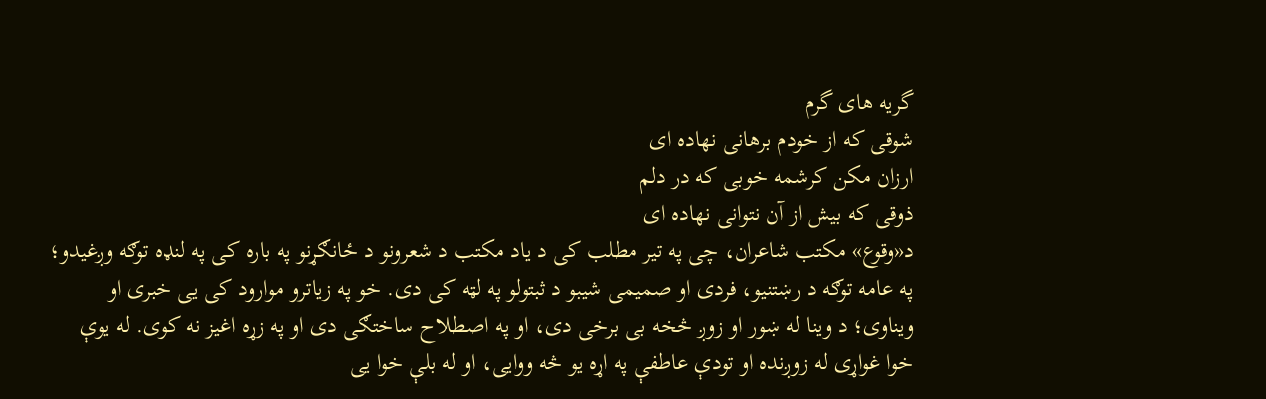گریه های گرم
شوقی که از خودم برهانی نهاده ای
ارزان مکن کرشمه خوبی که در دلم
ذوقی که بیش از آن نتوانی نهاده ای
د«وقوع» مکتب شاعران، چی په تیر مطلب کی د یاد مکتب د شعرونو د ځانګړنو په باره کی په لنډه توګه وږغیدو؛ په عامه توګه د رښتنیو، فردی او صمیمی شیبو د ثبتولو په لټه کی دی. خو په زیاترو موارود کی یی خبری او ویناوی؛ د وینا له ښور او زوږ څخه بی برخی دی، او په اصطلاح ساختګی دی او په زړه اغیز نه کوی. له یوې خوا غواړی له زوږنده او تودې عاطفې په اړه یو څه ووایی، او له بلې خوا یی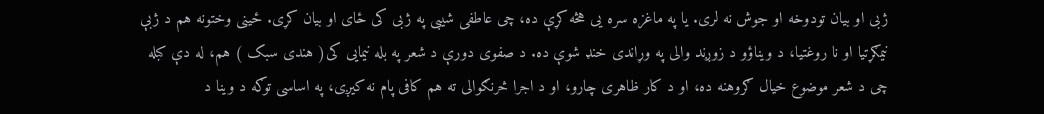ژبی او بیان تودوخه او جوش نه لری. یا په ماغزه سره یی هڅه کړې ده، چی عاطفی شیبی په ژبی کی ځای او بیان کړی. ځینی وختونه هم د ژبې نیمګړتیا او نا روغتیا، د ویناؤو د زوږند والی په وړاندی خنډ شوې ده. د صفوی دورې د شعر په بله نیمایی کی( هندی سبک ) هم، له دې کبله چی د شعر موضوع خیال ګروهنه ده، او د کار ظاهری چارو، او د اجرا څرنګوالی ته هم کافی پام نه کیږی، په اساسی توګه د وینا د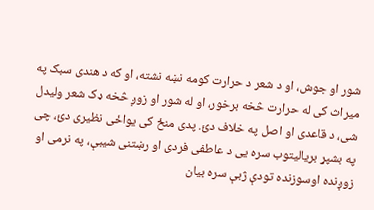شور او جوش، او د شعر د حرارت کومه نښه نشته، او که د هندی سبک په میراث کی له حرارت څخه برخور، او له شور او زوږ څخه ډک شعر ولیدل شی، د قاعدی او اصل په خلاف دئ. پدی منځ کی یواځی نظیری دئ، چی په بشپړ بریالیتوب سره یی د عاطفی فردی او رښتنی شیبې، په نرمی او زوږنده اوسوزنده تودې ژبې سره بیان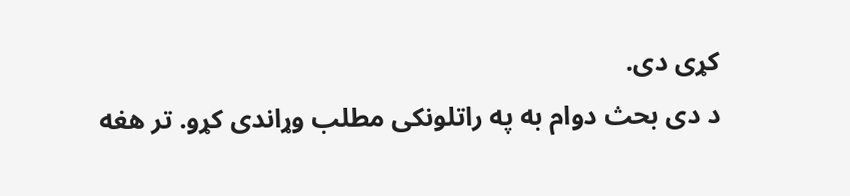کړی دی.
د دی بحث دوام به په راتلونکی مطلب وړاندی کړو. تر هغه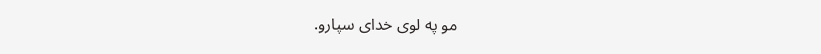مو په لوی خدای سپارو.